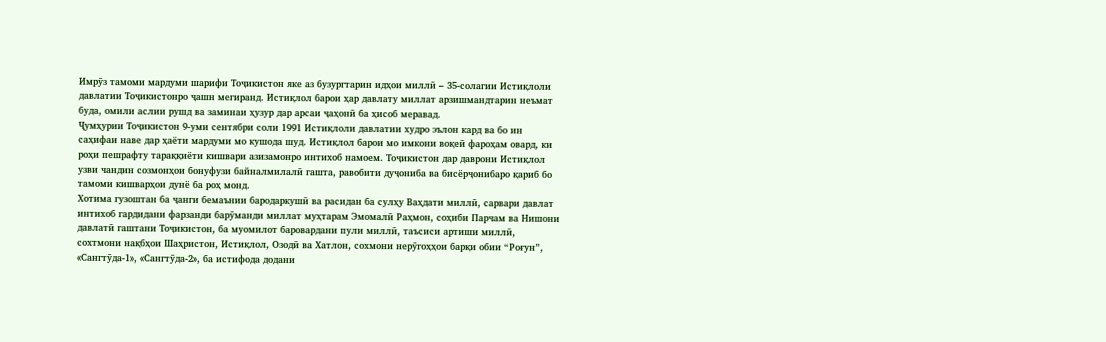Имрӯз тамоми мардуми шарифи Тоҷикистон яке аз бузургтарин идҳои миллӣ – 35-солагии Истиқлоли давлатии Тоҷикистонро ҷашн мегиранд. Истиқлол барои ҳар давлату миллат арзишмандтарин неъмат буда, омили аслии рушд ва заминаи ҳузур дар арсаи ҷаҳонӣ ба ҳисоб меравад.
Ҷумҳурии Тоҷикистон 9-уми сентябри соли 1991 Истиқлоли давлатии худро эълон кард ва бо ин саҳифаи наве дар ҳаёти мардуми мо кушода шуд. Истиқлол барои мо имкони воқеӣ фароҳам овард, ки роҳи пешрафту тараққиёти кишвари азизамонро интихоб намоем. Тоҷикистон дар даврони Истиқлол узви чандин созмонҳои бонуфузи байналмилалӣ гашта, равобити дуҷониба ва бисёрҷонибаро қариб бо тамоми кишварҳои дунё ба роҳ монд.
Хотима гузоштан ба ҷанги бемаънии бародаркушӣ ва расидан ба сулҳу Ваҳдати миллӣ, сарвари давлат интихоб гардидани фарзанди барӯманди миллат муҳтарам Эмомалӣ Раҳмон, соҳиби Парчам ва Нишони давлатӣ гаштани Тоҷикистон, ба муомилот баровардани пули миллӣ, таъсиси артиши миллӣ, сохтмони нақбҳои Шаҳристон, Истиқлол, Озодӣ ва Хатлон, сохмони нерӯгоҳҳои барқи обии “Роғун”, «Сангтӯда-1», «Сангтӯда-2», ба истифода додани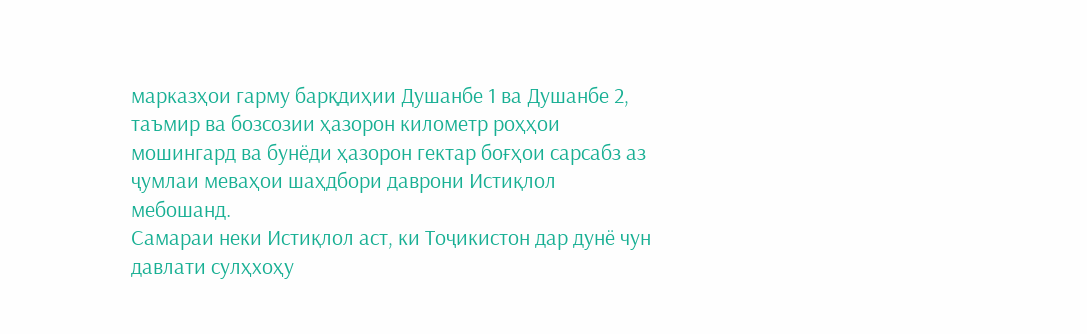марказҳои гарму барқдиҳии Душанбе 1 ва Душанбе 2, таъмир ва бозсозии ҳазорон километр роҳҳои мошингард ва бунёди ҳазорон гектар боғҳои сарсабз аз ҷумлаи меваҳои шаҳдбори даврони Истиқлол мебошанд.
Самараи неки Истиқлол аст, ки Тоҷикистон дар дунё чун давлати сулҳхоҳу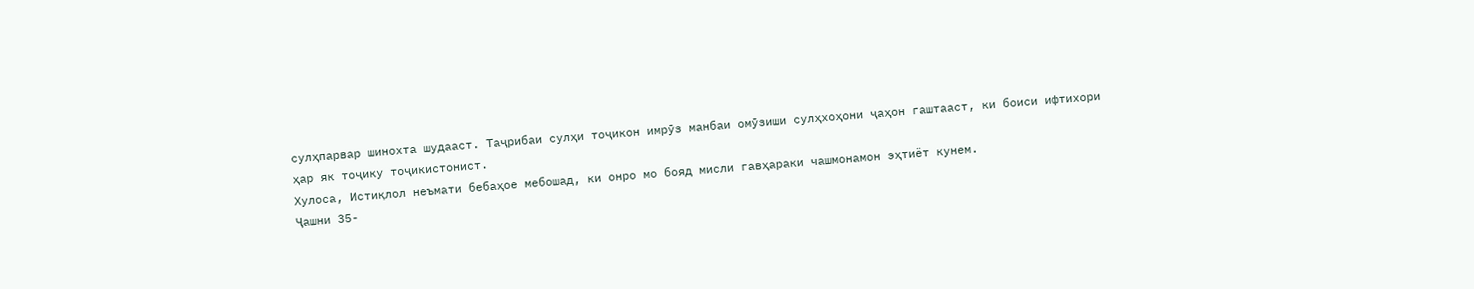сулҳпарвар шинохта шудааст. Таҷрибаи сулҳи тоҷикон имрӯз манбаи омӯзиши сулҳхоҳони ҷаҳон гаштааст, ки боиси ифтихори ҳар як тоҷику тоҷикистонист.
Хулоса, Истиқлол неъмати бебаҳое мебошад, ки онро мо бояд мисли гавҳараки чашмонамон эҳтиёт кунем.
Ҷашни 35-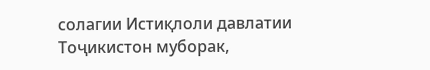солагии Истиқлоли давлатии Тоҷикистон муборак,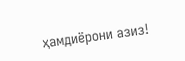ҳамдиёрони азиз!